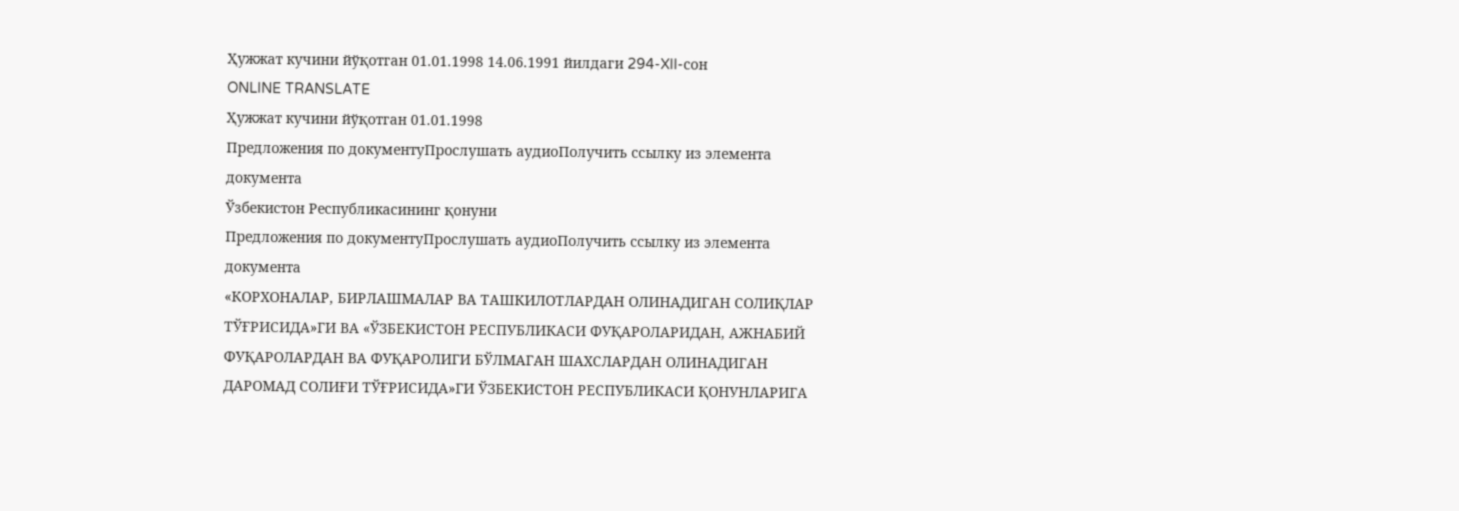Ҳужжат кучини йўқотган 01.01.1998 14.06.1991 йилдаги 294-XII-сон
ONLINE TRANSLATE
Ҳужжат кучини йўқотган 01.01.1998
Предложения по документуПрослушать аудиоПолучить ссылку из элемента документа
Ўзбекистон Республикасининг қонуни
Предложения по документуПрослушать аудиоПолучить ссылку из элемента документа
«КОРХОНАЛАР, БИРЛАШМАЛАР ВА ТАШКИЛОТЛАРДАН ОЛИНАДИГАН СОЛИҚЛАР ТЎҒРИСИДА»ГИ ВА «ЎЗБЕКИСТОН РЕСПУБЛИКАСИ ФУҚАРОЛАРИДАН, АЖНАБИЙ ФУҚАРОЛАРДАН ВА ФУҚАРОЛИГИ БЎЛМАГАН ШАХСЛАРДАН ОЛИНАДИГАН ДАРОМАД СОЛИҒИ ТЎҒРИСИДА»ГИ ЎЗБЕКИСТОН РЕСПУБЛИКАСИ ҚОНУНЛАРИГА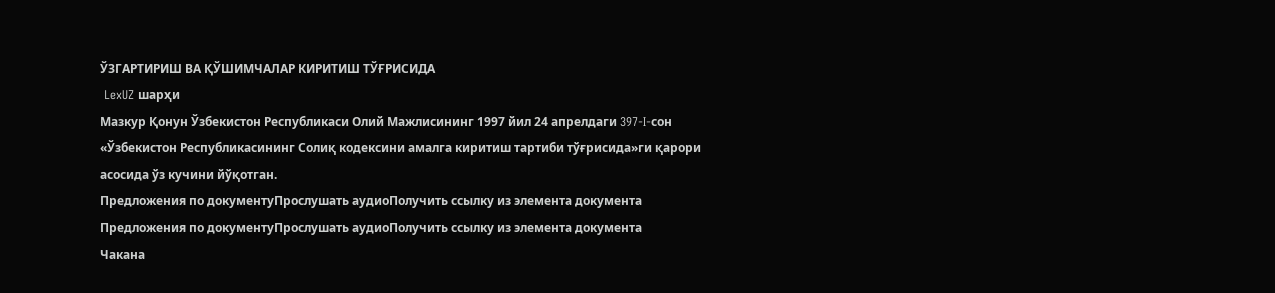ЎЗГАРТИРИШ ВА ҚЎШИМЧАЛАР КИРИТИШ ТЎҒРИСИДА
 LexUZ шарҳи
Мазкур Қонун Ўзбекистон Республикаси Олий Мажлисининг 1997 йил 24 апрелдаги 397-I-сон «Ўзбекистон Республикасининг Солиқ кодексини амалга киритиш тартиби тўғрисида»ги қарори асосида ўз кучини йўқотган.
Предложения по документуПрослушать аудиоПолучить ссылку из элемента документа
Предложения по документуПрослушать аудиоПолучить ссылку из элемента документа
Чакана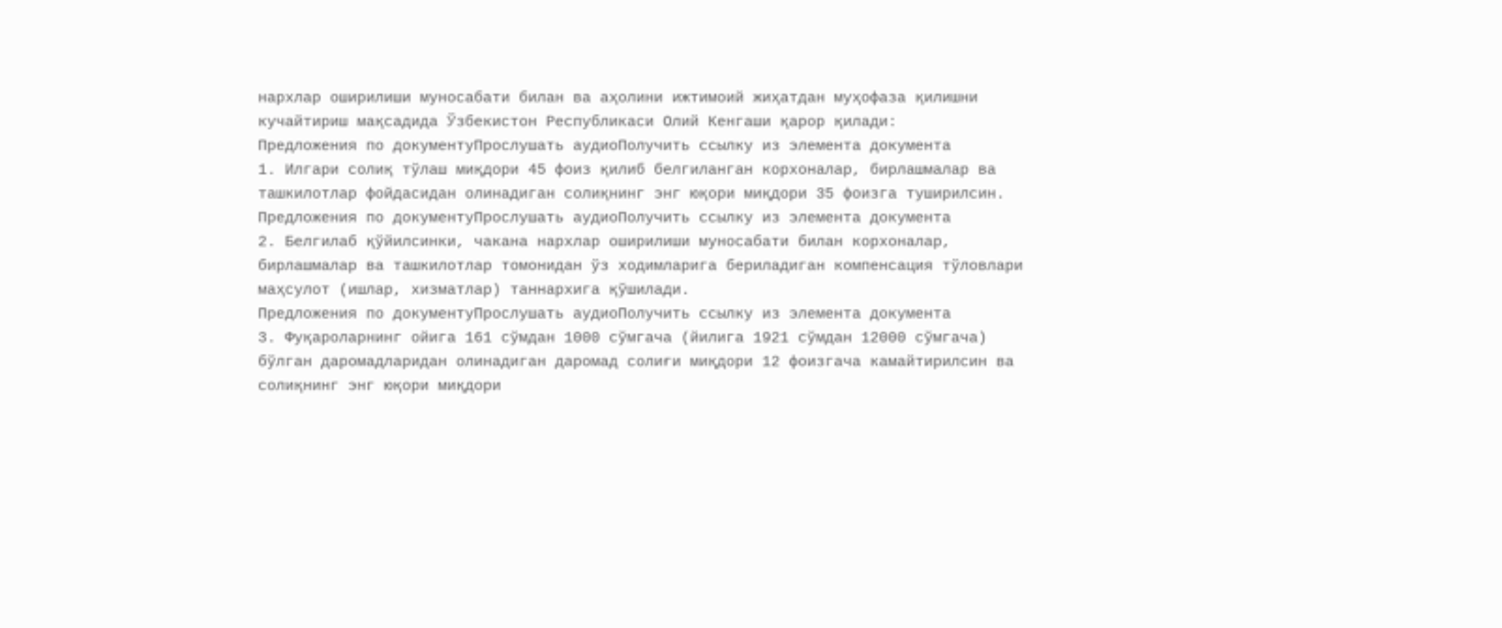нархлар оширилиши муносабати билан ва аҳолини ижтимоий жиҳатдан муҳофаза қилишни кучайтириш мақсадида Ўзбекистон Республикаси Олий Кенгаши қарор қилади:
Предложения по документуПрослушать аудиоПолучить ссылку из элемента документа
1. Илгари солиқ тўлаш миқдори 45 фоиз қилиб белгиланган корхоналар, бирлашмалар ва ташкилотлар фойдасидан олинадиган солиқнинг энг юқори миқдори 35 фоизга туширилсин.
Предложения по документуПрослушать аудиоПолучить ссылку из элемента документа
2. Белгилаб қўйилсинки, чакана нархлар оширилиши муносабати билан корхоналар, бирлашмалар ва ташкилотлар томонидан ўз ходимларига бериладиган компенсация тўловлари маҳсулот (ишлар, хизматлар) таннархига қўшилади.
Предложения по документуПрослушать аудиоПолучить ссылку из элемента документа
3. Фуқароларнинг ойига 161 сўмдан 1000 сўмгача (йилига 1921 сўмдан 12000 сўмгача) бўлган даромадларидан олинадиган даромад солиғи миқдори 12 фоизгача камайтирилсин ва солиқнинг энг юқори миқдори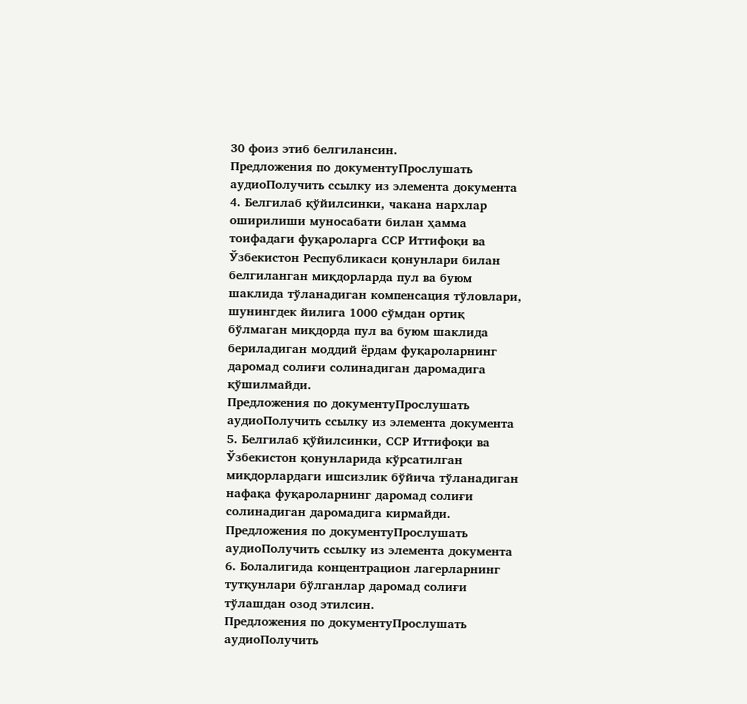30 фоиз этиб белгилансин.
Предложения по документуПрослушать аудиоПолучить ссылку из элемента документа
4. Белгилаб қўйилсинки, чакана нархлар оширилиши муносабати билан ҳамма тоифадаги фуқароларга ССР Иттифоқи ва Ўзбекистон Республикаси қонунлари билан белгиланган миқдорларда пул ва буюм шаклида тўланадиган компенсация тўловлари, шунингдек йилига 1000 сўмдан ортиқ бўлмаган миқдорда пул ва буюм шаклида бериладиган моддий ёрдам фуқароларнинг даромад солиғи солинадиган даромадига қўшилмайди.
Предложения по документуПрослушать аудиоПолучить ссылку из элемента документа
5. Белгилаб қўйилсинки, ССР Иттифоқи ва Ўзбекистон қонунларида кўрсатилган миқдорлардаги ишсизлик бўйича тўланадиган нафақа фуқароларнинг даромад солиғи солинадиган даромадига кирмайди.
Предложения по документуПрослушать аудиоПолучить ссылку из элемента документа
6. Болалигида концентрацион лагерларнинг тутқунлари бўлганлар даромад солиғи тўлашдан озод этилсин.
Предложения по документуПрослушать аудиоПолучить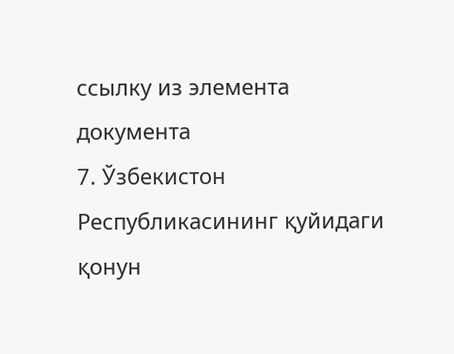ссылку из элемента документа
7. Ўзбекистон Республикасининг қуйидаги қонун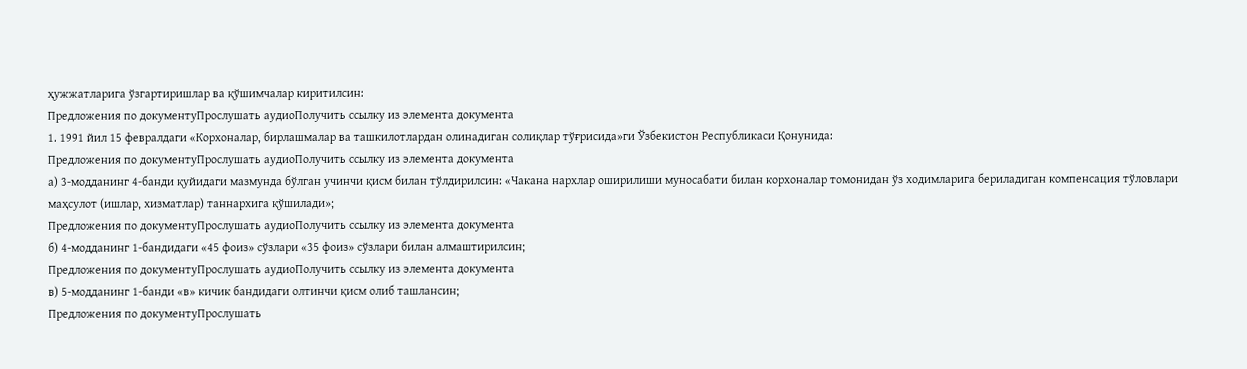ҳужжатларига ўзгартиришлар ва қўшимчалар киритилсин:
Предложения по документуПрослушать аудиоПолучить ссылку из элемента документа
1. 1991 йил 15 февралдаги «Корхоналар, бирлашмалар ва ташкилотлардан олинадиган солиқлар тўғрисида»ги Ўзбекистон Республикаси Қонунида:
Предложения по документуПрослушать аудиоПолучить ссылку из элемента документа
а) 3-модданинг 4-банди қуйидаги мазмунда бўлган учинчи қисм билан тўлдирилсин: «Чакана нархлар оширилиши муносабати билан корхоналар томонидан ўз ходимларига бериладиган компенсация тўловлари маҳсулот (ишлар, хизматлар) таннархига қўшилади»;
Предложения по документуПрослушать аудиоПолучить ссылку из элемента документа
б) 4-модданинг 1-бандидаги «45 фоиз» сўзлари «35 фоиз» сўзлари билан алмаштирилсин;
Предложения по документуПрослушать аудиоПолучить ссылку из элемента документа
в) 5-модданинг 1-банди «в» кичик бандидаги олтинчи қисм олиб ташлансин;
Предложения по документуПрослушать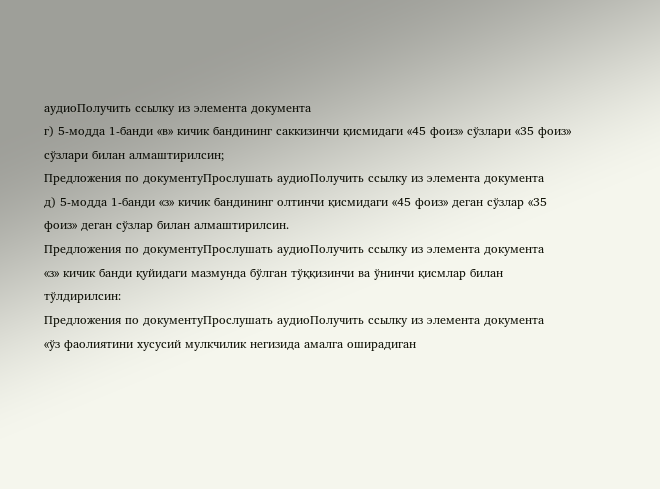аудиоПолучить ссылку из элемента документа
г) 5-модда 1-банди «в» кичик бандининг саккизинчи қисмидаги «45 фоиз» сўзлари «35 фоиз» сўзлари билан алмаштирилсин;
Предложения по документуПрослушать аудиоПолучить ссылку из элемента документа
д) 5-модда 1-банди «з» кичик бандининг олтинчи қисмидаги «45 фоиз» деган сўзлар «35 фоиз» деган сўзлар билан алмаштирилсин.
Предложения по документуПрослушать аудиоПолучить ссылку из элемента документа
«з» кичик банди қуйидаги мазмунда бўлган тўққизинчи ва ўнинчи қисмлар билан тўлдирилсин:
Предложения по документуПрослушать аудиоПолучить ссылку из элемента документа
«ўз фаолиятини хусусий мулкчилик негизида амалга оширадиган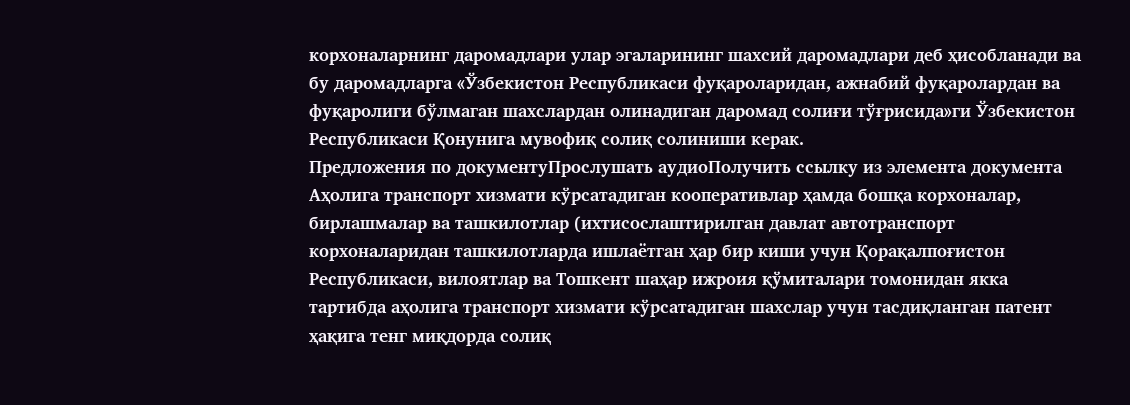корхоналарнинг даромадлари улар эгаларининг шахсий даромадлари деб ҳисобланади ва бу даромадларга «Ўзбекистон Республикаси фуқароларидан, ажнабий фуқаролардан ва фуқаролиги бўлмаган шахслардан олинадиган даромад солиғи тўғрисида»ги Ўзбекистон Республикаси Қонунига мувофиқ солиқ солиниши керак.
Предложения по документуПрослушать аудиоПолучить ссылку из элемента документа
Аҳолига транспорт хизмати кўрсатадиган кооперативлар ҳамда бошқа корхоналар, бирлашмалар ва ташкилотлар (ихтисослаштирилган давлат автотранспорт корхоналаридан ташкилотларда ишлаётган ҳар бир киши учун Қорақалпоғистон Республикаси, вилоятлар ва Тошкент шаҳар ижроия қўмиталари томонидан якка тартибда аҳолига транспорт хизмати кўрсатадиган шахслар учун тасдиқланган патент ҳақига тенг миқдорда солиқ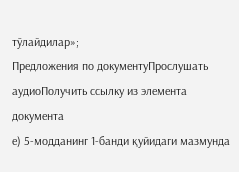тўлайдилар»;
Предложения по документуПрослушать аудиоПолучить ссылку из элемента документа
е) 5-модданинг 1-банди қуйидаги мазмунда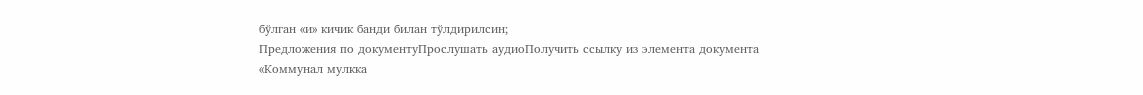бўлган «и» кичик банди билан тўлдирилсин;
Предложения по документуПрослушать аудиоПолучить ссылку из элемента документа
«Коммунал мулкка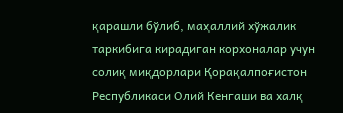қарашли бўлиб, маҳаллий хўжалик таркибига кирадиган корхоналар учун солиқ миқдорлари Қорақалпоғистон Республикаси Олий Кенгаши ва халқ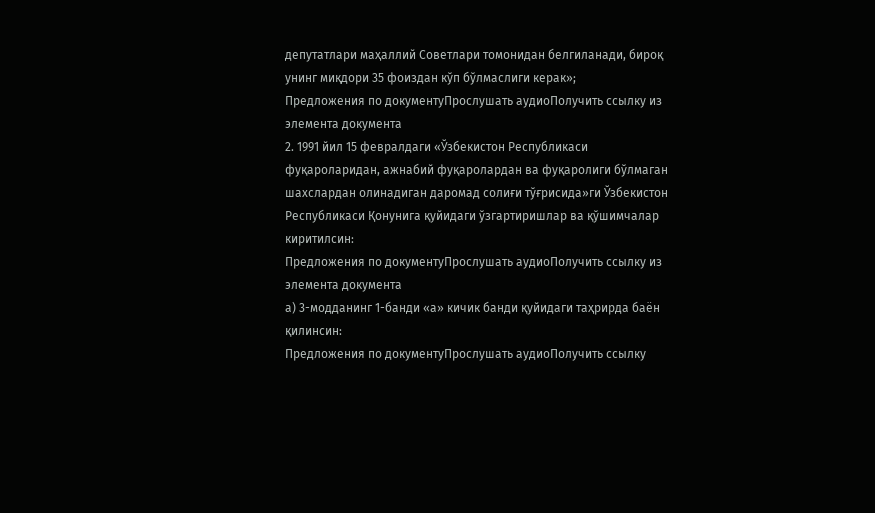депутатлари маҳаллий Советлари томонидан белгиланади, бироқ унинг миқдори 35 фоиздан кўп бўлмаслиги керак»;
Предложения по документуПрослушать аудиоПолучить ссылку из элемента документа
2. 1991 йил 15 февралдаги «Ўзбекистон Республикаси фуқароларидан, ажнабий фуқаролардан ва фуқаролиги бўлмаган шахслардан олинадиган даромад солиғи тўғрисида»ги Ўзбекистон Республикаси Қонунига қуйидаги ўзгартиришлар ва қўшимчалар киритилсин:
Предложения по документуПрослушать аудиоПолучить ссылку из элемента документа
а) 3-модданинг 1-банди «а» кичик банди қуйидаги таҳрирда баён қилинсин:
Предложения по документуПрослушать аудиоПолучить ссылку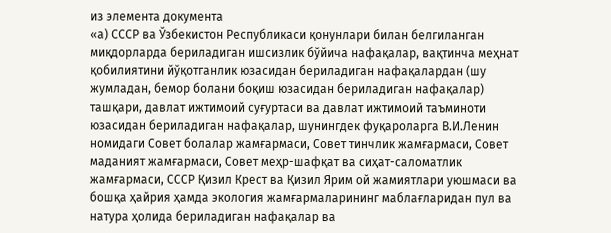из элемента документа
«а) СССР ва Ўзбекистон Республикаси қонунлари билан белгиланган миқдорларда бериладиган ишсизлик бўйича нафақалар, вақтинча меҳнат қобилиятини йўқотганлик юзасидан бериладиган нафақалардан (шу жумладан, бемор болани боқиш юзасидан бериладиган нафақалар) ташқари, давлат ижтимоий суғуртаси ва давлат ижтимоий таъминоти юзасидан бериладиган нафақалар, шунингдек фуқароларга В.И.Ленин номидаги Совет болалар жамғармаси, Совет тинчлик жамғармаси, Совет маданият жамғармаси, Совет меҳр-шафқат ва сиҳат-саломатлик жамғармаси, СССР Қизил Крест ва Қизил Ярим ой жамиятлари уюшмаси ва бошқа ҳайрия ҳамда экология жамғармаларининг маблағларидан пул ва натура ҳолида бериладиган нафақалар ва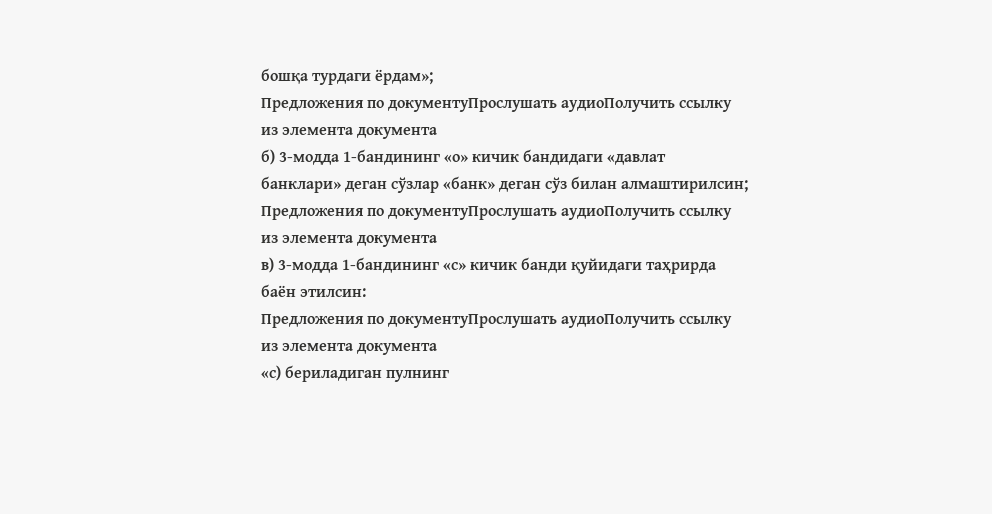бошқа турдаги ёрдам»;
Предложения по документуПрослушать аудиоПолучить ссылку из элемента документа
б) 3-модда 1-бандининг «о» кичик бандидаги «давлат банклари» деган сўзлар «банк» деган сўз билан алмаштирилсин;
Предложения по документуПрослушать аудиоПолучить ссылку из элемента документа
в) 3-модда 1-бандининг «с» кичик банди қуйидаги таҳрирда баён этилсин:
Предложения по документуПрослушать аудиоПолучить ссылку из элемента документа
«с) бериладиган пулнинг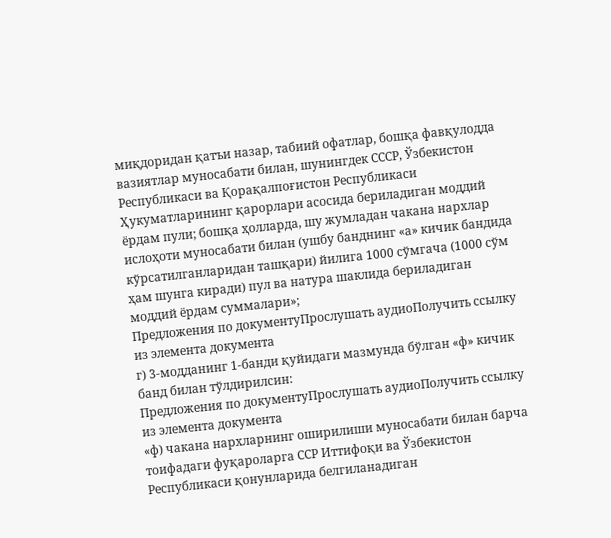миқдоридан қатъи назар, табиий офатлар, бошқа фавқулодда вазиятлар муносабати билан, шунингдек СССР, Ўзбекистон Республикаси ва Қорақалпоғистон Республикаси Ҳукуматларининг қарорлари асосида бериладиган моддий ёрдам пули; бошқа ҳолларда, шу жумладан чакана нархлар ислоҳоти муносабати билан (ушбу банднинг «а» кичик бандида кўрсатилганларидан ташқари) йилига 1000 сўмгача (1000 сўм ҳам шунга киради) пул ва натура шаклида бериладиган моддий ёрдам суммалари»;
Предложения по документуПрослушать аудиоПолучить ссылку из элемента документа
г) 3-модданинг 1-банди қуйидаги мазмунда бўлган «ф» кичик банд билан тўлдирилсин:
Предложения по документуПрослушать аудиоПолучить ссылку из элемента документа
«ф) чакана нархларнинг оширилиши муносабати билан барча тоифадаги фуқароларга ССР Иттифоқи ва Ўзбекистон Республикаси қонунларида белгиланадиган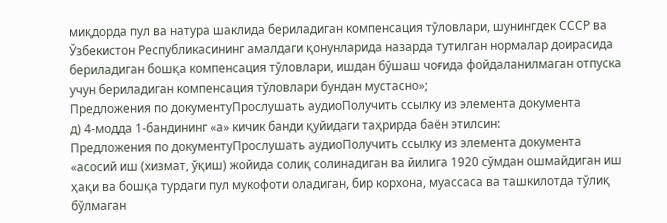миқдорда пул ва натура шаклида бериладиган компенсация тўловлари, шунингдек СССР ва Ўзбекистон Республикасининг амалдаги қонунларида назарда тутилган нормалар доирасида бериладиган бошқа компенсация тўловлари, ишдан бўшаш чоғида фойдаланилмаган отпуска учун бериладиган компенсация тўловлари бундан мустасно»;
Предложения по документуПрослушать аудиоПолучить ссылку из элемента документа
д) 4-модда 1-бандининг «а» кичик банди қуйидаги таҳрирда баён этилсин:
Предложения по документуПрослушать аудиоПолучить ссылку из элемента документа
«асосий иш (хизмат, ўқиш) жойида солиқ солинадиган ва йилига 1920 сўмдан ошмайдиган иш ҳақи ва бошқа турдаги пул мукофоти оладиган, бир корхона, муассаса ва ташкилотда тўлиқ бўлмаган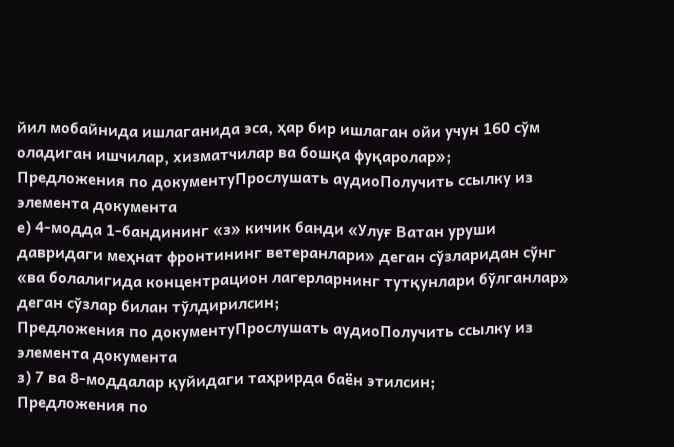йил мобайнида ишлаганида эса, ҳар бир ишлаган ойи учун 160 сўм оладиган ишчилар, хизматчилар ва бошқа фуқаролар»;
Предложения по документуПрослушать аудиоПолучить ссылку из элемента документа
е) 4-модда 1-бандининг «з» кичик банди «Улуғ Ватан уруши давридаги меҳнат фронтининг ветеранлари» деган сўзларидан сўнг «ва болалигида концентрацион лагерларнинг тутқунлари бўлганлар» деган сўзлар билан тўлдирилсин;
Предложения по документуПрослушать аудиоПолучить ссылку из элемента документа
з) 7 ва 8-моддалар қуйидаги таҳрирда баён этилсин;
Предложения по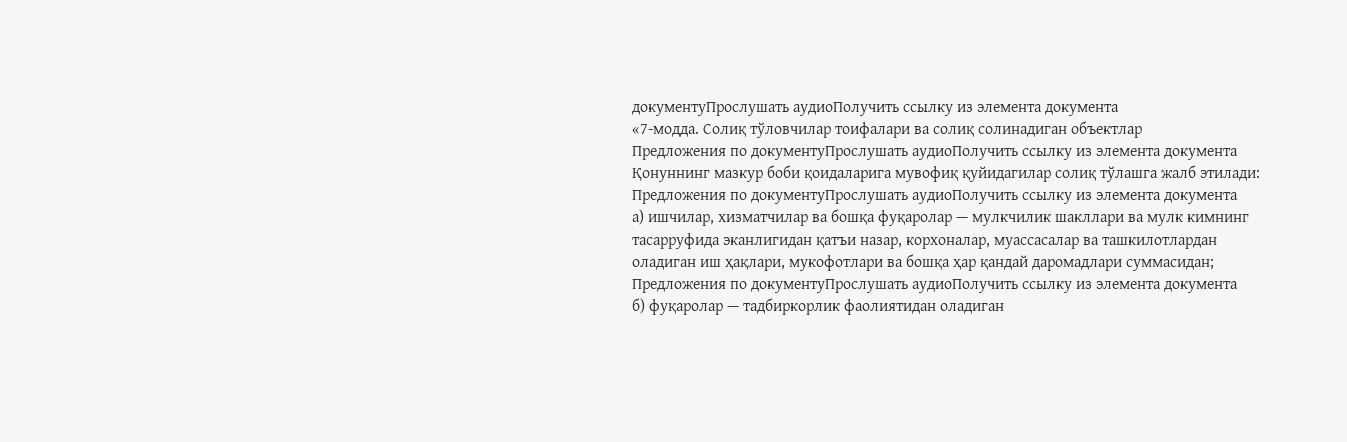документуПрослушать аудиоПолучить ссылку из элемента документа
«7-модда. Солиқ тўловчилар тоифалари ва солиқ солинадиган объектлар
Предложения по документуПрослушать аудиоПолучить ссылку из элемента документа
Қонуннинг мазкур боби қоидаларига мувофиқ қуйидагилар солиқ тўлашга жалб этилади:
Предложения по документуПрослушать аудиоПолучить ссылку из элемента документа
а) ишчилар, хизматчилар ва бошқа фуқаролар — мулкчилик шакллари ва мулк кимнинг тасарруфида эканлигидан қатъи назар, корхоналар, муассасалар ва ташкилотлардан оладиган иш ҳақлари, мукофотлари ва бошқа ҳар қандай даромадлари суммасидан;
Предложения по документуПрослушать аудиоПолучить ссылку из элемента документа
б) фуқаролар — тадбиркорлик фаолиятидан оладиган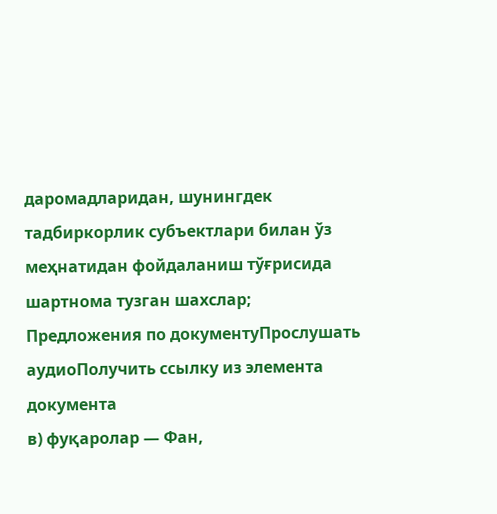даромадларидан, шунингдек тадбиркорлик субъектлари билан ўз меҳнатидан фойдаланиш тўғрисида шартнома тузган шахслар;
Предложения по документуПрослушать аудиоПолучить ссылку из элемента документа
в) фуқаролар — Фан,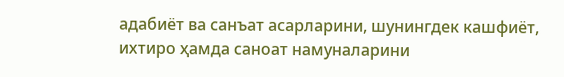адабиёт ва санъат асарларини, шунингдек кашфиёт, ихтиро ҳамда саноат намуналарини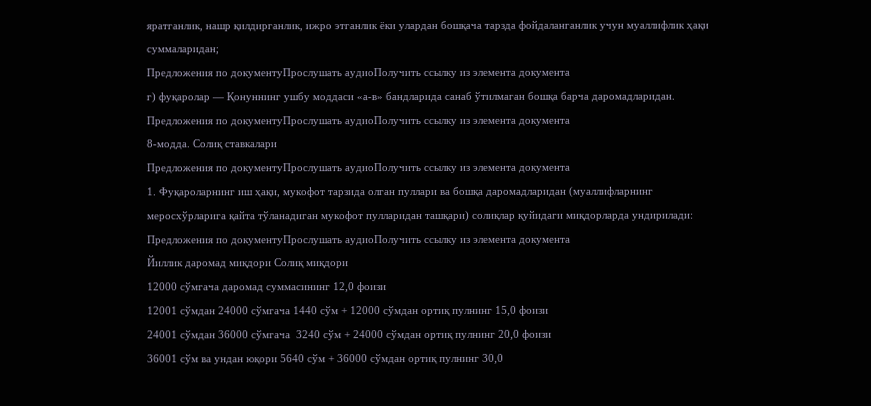яратганлик, нашр қилдирганлик, ижро этганлик ёки улардан бошқача тарзда фойдаланганлик учун муаллифлик ҳақи суммаларидан;
Предложения по документуПрослушать аудиоПолучить ссылку из элемента документа
г) фуқаролар — Қонуннинг ушбу моддаси «а-в» бандларида санаб ўтилмаган бошқа барча даромадларидан.
Предложения по документуПрослушать аудиоПолучить ссылку из элемента документа
8-модда. Солиқ ставкалари
Предложения по документуПрослушать аудиоПолучить ссылку из элемента документа
1. Фуқароларнинг иш ҳақи, мукофот тарзида олган пуллари ва бошқа даромадларидан (муаллифларнинг меросхўрларига қайта тўланадиган мукофот пулларидан ташқари) солиқлар қуйидаги миқдорларда ундирилади:
Предложения по документуПрослушать аудиоПолучить ссылку из элемента документа
Йиллик даромад миқдори Солиқ миқдори
12000 сўмгача даромад суммасининг 12,0 фоизи
12001 сўмдан 24000 сўмгача 1440 сўм + 12000 сўмдан ортиқ пулнинг 15,0 фоизи
24001 сўмдан 36000 сўмгача  3240 сўм + 24000 сўмдан ортиқ пулнинг 20,0 фоизи
36001 сўм ва ундан юқори 5640 сўм + 36000 сўмдан ортиқ пулнинг 30,0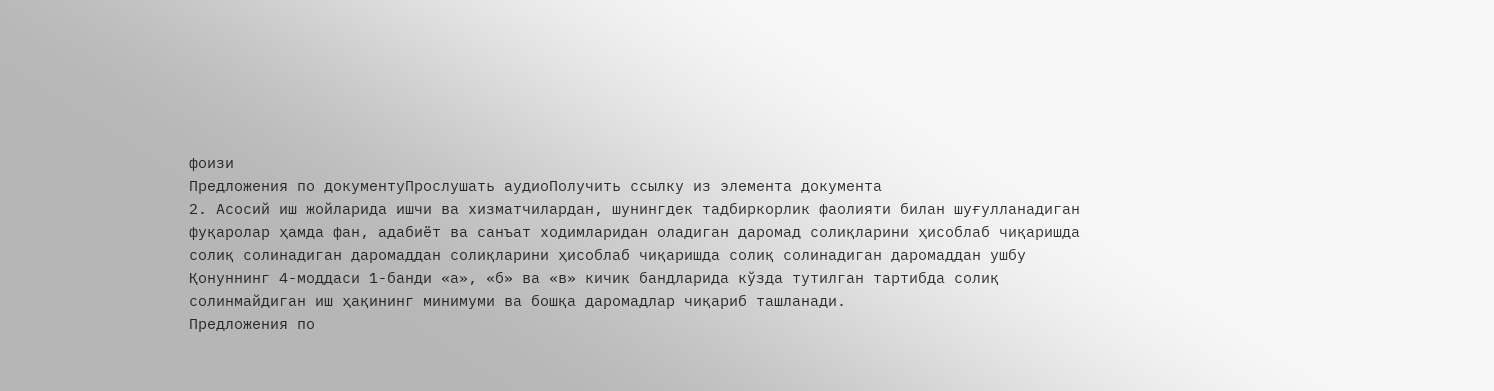фоизи
Предложения по документуПрослушать аудиоПолучить ссылку из элемента документа
2. Асосий иш жойларида ишчи ва хизматчилардан, шунингдек тадбиркорлик фаолияти билан шуғулланадиган фуқаролар ҳамда фан, адабиёт ва санъат ходимларидан оладиган даромад солиқларини ҳисоблаб чиқаришда солиқ солинадиган даромаддан солиқларини ҳисоблаб чиқаришда солиқ солинадиган даромаддан ушбу Қонуннинг 4-моддаси 1-банди «а», «б» ва «в» кичик бандларида кўзда тутилган тартибда солиқ солинмайдиган иш ҳақининг минимуми ва бошқа даромадлар чиқариб ташланади.
Предложения по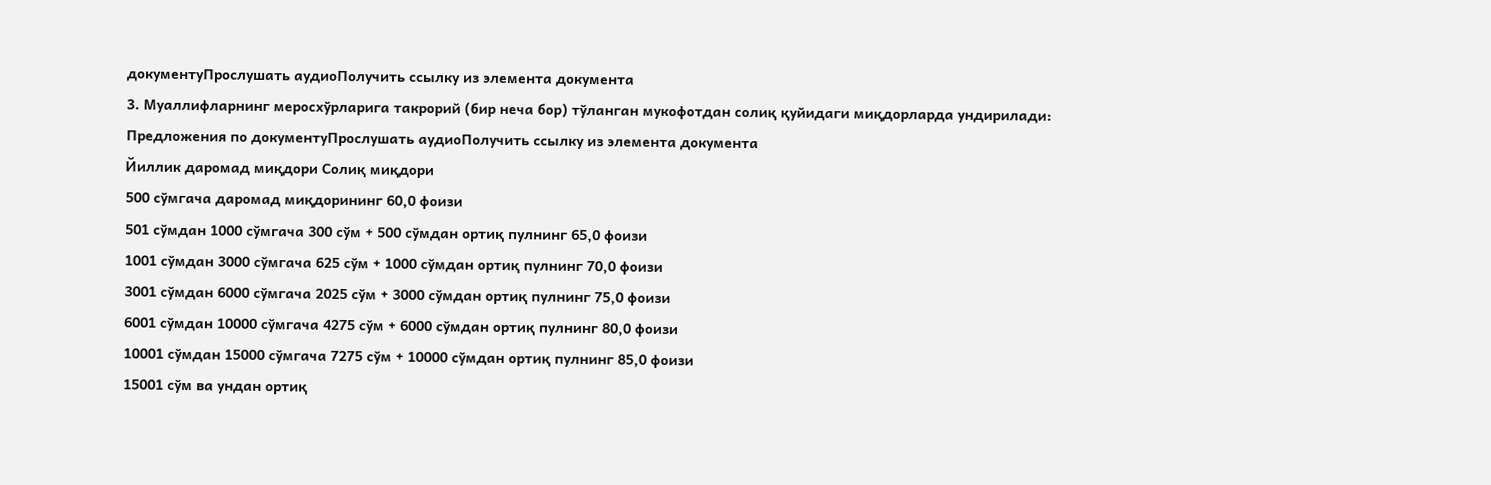документуПрослушать аудиоПолучить ссылку из элемента документа
3. Муаллифларнинг меросхўрларига такрорий (бир неча бор) тўланган мукофотдан солиқ қуйидаги миқдорларда ундирилади:
Предложения по документуПрослушать аудиоПолучить ссылку из элемента документа
Йиллик даромад миқдори Солиқ миқдори
500 сўмгача даромад миқдорининг 60,0 фоизи
501 сўмдан 1000 сўмгача 300 сўм + 500 сўмдан ортиқ пулнинг 65,0 фоизи
1001 сўмдан 3000 сўмгача 625 сўм + 1000 сўмдан ортиқ пулнинг 70,0 фоизи
3001 сўмдан 6000 сўмгача 2025 сўм + 3000 сўмдан ортиқ пулнинг 75,0 фоизи
6001 сўмдан 10000 сўмгача 4275 сўм + 6000 сўмдан ортиқ пулнинг 80,0 фоизи
10001 сўмдан 15000 сўмгача 7275 сўм + 10000 сўмдан ортиқ пулнинг 85,0 фоизи
15001 сўм ва ундан ортиқ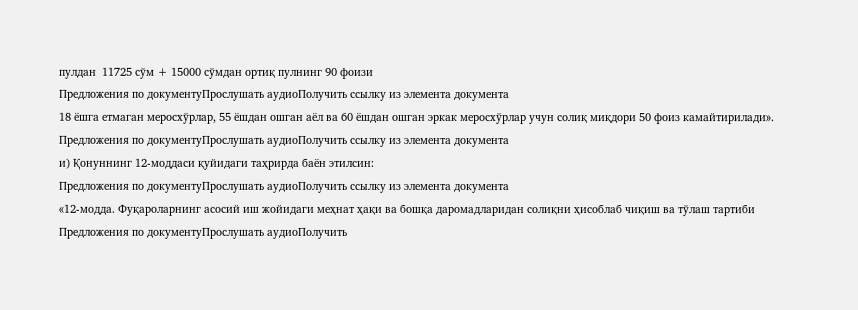пулдан  11725 сўм + 15000 сўмдан ортиқ пулнинг 90 фоизи
Предложения по документуПрослушать аудиоПолучить ссылку из элемента документа
18 ёшга етмаган меросхўрлар, 55 ёшдан ошган аёл ва 60 ёшдан ошган эркак меросхўрлар учун солиқ миқдори 50 фоиз камайтирилади».
Предложения по документуПрослушать аудиоПолучить ссылку из элемента документа
и) Қонуннинг 12-моддаси қуйидаги таҳрирда баён этилсин:
Предложения по документуПрослушать аудиоПолучить ссылку из элемента документа
«12-модда. Фуқароларнинг асосий иш жойидаги меҳнат ҳақи ва бошқа даромадларидан солиқни ҳисоблаб чиқиш ва тўлаш тартиби
Предложения по документуПрослушать аудиоПолучить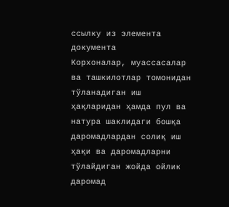ссылку из элемента документа
Корхоналар, муассасалар ва ташкилотлар томонидан тўланадиган иш ҳақларидан ҳамда пул ва натура шаклидаги бошқа даромадлардан солиқ иш ҳақи ва даромадларни тўлайдиган жойда ойлик даромад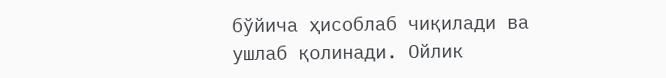бўйича ҳисоблаб чиқилади ва ушлаб қолинади. Ойлик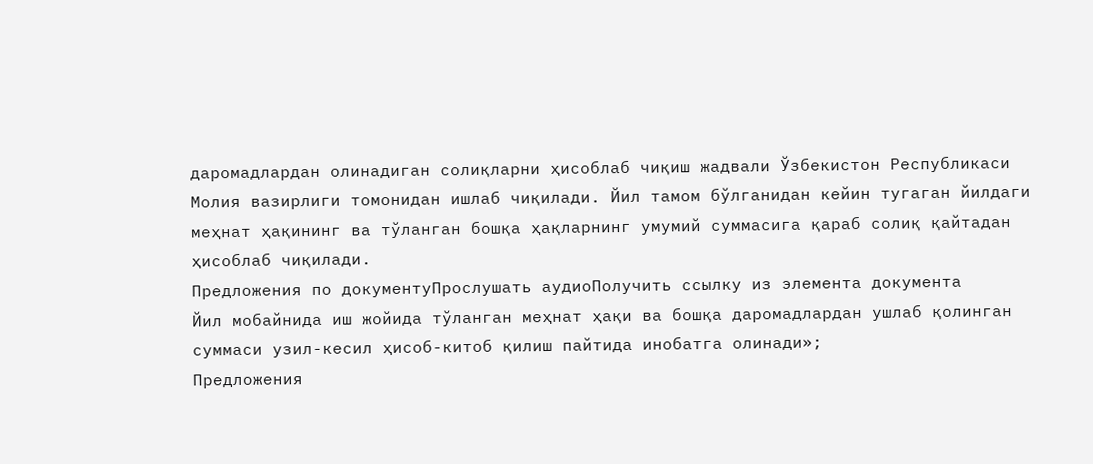даромадлардан олинадиган солиқларни ҳисоблаб чиқиш жадвали Ўзбекистон Республикаси Молия вазирлиги томонидан ишлаб чиқилади. Йил тамом бўлганидан кейин тугаган йилдаги меҳнат ҳақининг ва тўланган бошқа ҳақларнинг умумий суммасига қараб солиқ қайтадан ҳисоблаб чиқилади.
Предложения по документуПрослушать аудиоПолучить ссылку из элемента документа
Йил мобайнида иш жойида тўланган меҳнат ҳақи ва бошқа даромадлардан ушлаб қолинган суммаси узил-кесил ҳисоб-китоб қилиш пайтида инобатга олинади»;
Предложения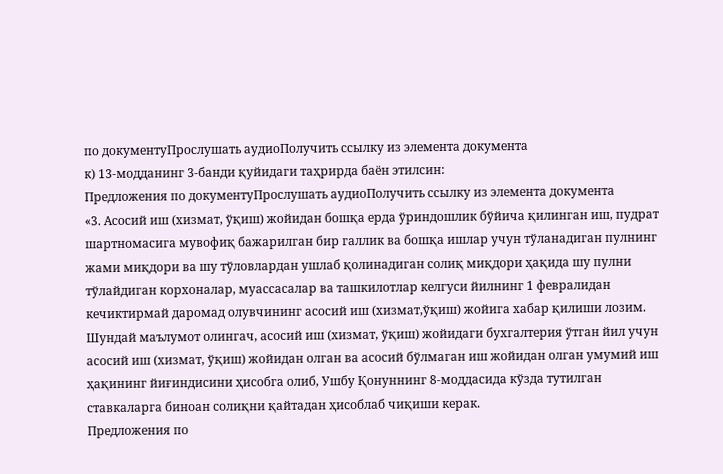по документуПрослушать аудиоПолучить ссылку из элемента документа
к) 13-модданинг 3-банди қуйидаги таҳрирда баён этилсин:
Предложения по документуПрослушать аудиоПолучить ссылку из элемента документа
«3. Асосий иш (хизмат, ўқиш) жойидан бошқа ерда ўриндошлик бўйича қилинган иш, пудрат шартномасига мувофиқ бажарилган бир галлик ва бошқа ишлар учун тўланадиган пулнинг жами миқдори ва шу тўловлардан ушлаб қолинадиган солиқ миқдори ҳақида шу пулни тўлайдиган корхоналар, муассасалар ва ташкилотлар келгуси йилнинг 1 февралидан кечиктирмай даромад олувчининг асосий иш (хизмат,ўқиш) жойига хабар қилиши лозим. Шундай маълумот олингач, асосий иш (хизмат, ўқиш) жойидаги бухгалтерия ўтган йил учун асосий иш (хизмат, ўқиш) жойидан олган ва асосий бўлмаган иш жойидан олган умумий иш ҳақининг йиғиндисини ҳисобга олиб, Ушбу Қонуннинг 8-моддасида кўзда тутилган ставкаларга биноан солиқни қайтадан ҳисоблаб чиқиши керак.
Предложения по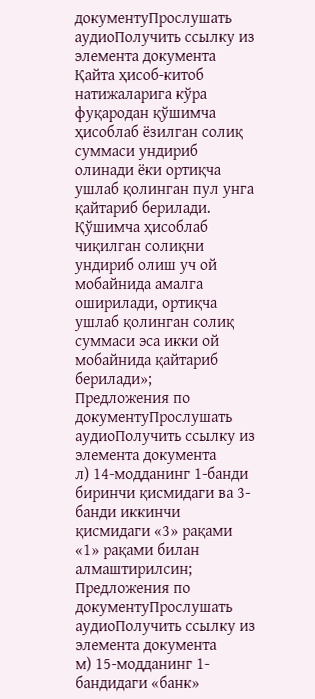документуПрослушать аудиоПолучить ссылку из элемента документа
Қайта ҳисоб-китоб натижаларига кўра фуқародан қўшимча ҳисоблаб ёзилган солиқ суммаси ундириб олинади ёки ортиқча ушлаб қолинган пул унга қайтариб берилади. Қўшимча ҳисоблаб чиқилган солиқни ундириб олиш уч ой мобайнида амалга оширилади, ортиқча ушлаб қолинган солиқ суммаси эса икки ой мобайнида қайтариб берилади»;
Предложения по документуПрослушать аудиоПолучить ссылку из элемента документа
л) 14-модданинг 1-банди биринчи қисмидаги ва 3-банди иккинчи қисмидаги «3» рақами «1» рақами билан алмаштирилсин;
Предложения по документуПрослушать аудиоПолучить ссылку из элемента документа
м) 15-модданинг 1-бандидаги «банк»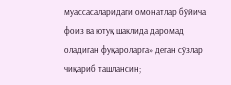муассасаларидаги омонатлар бўйича фоиз ва ютуқ шаклида даромад оладиган фуқароларга» деган сўзлар чиқариб ташлансин;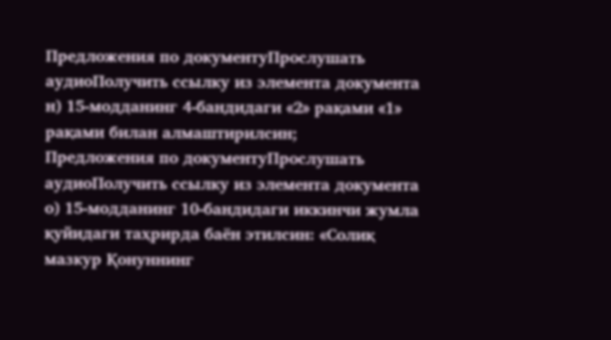Предложения по документуПрослушать аудиоПолучить ссылку из элемента документа
н) 15-модданинг 4-бандидаги «2» рақами «1» рақами билан алмаштирилсин;
Предложения по документуПрослушать аудиоПолучить ссылку из элемента документа
о) 15-модданинг 10-бандидаги иккинчи жумла қуйидаги таҳрирда баён этилсин: «Солиқ мазкур Қонуннинг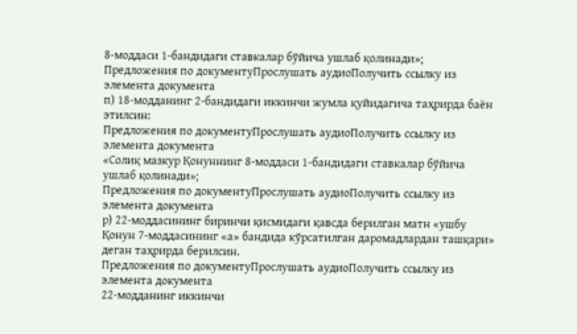8-моддаси 1-бандидаги ставкалар бўйича ушлаб қолинади»;
Предложения по документуПрослушать аудиоПолучить ссылку из элемента документа
п) 18-модданинг 2-бандидаги иккинчи жумла қуйидагича таҳрирда баён этилсин:
Предложения по документуПрослушать аудиоПолучить ссылку из элемента документа
«Солиқ мазкур Қонуннинг 8-моддаси 1-бандидаги ставкалар бўйича ушлаб қолинади»;
Предложения по документуПрослушать аудиоПолучить ссылку из элемента документа
р) 22-моддасининг биринчи қисмидаги қавсда берилган матн «ушбу Қонун 7-моддасининг «а» бандида кўрсатилган даромадлардан ташқари» деган таҳрирда берилсин.
Предложения по документуПрослушать аудиоПолучить ссылку из элемента документа
22-модданинг иккинчи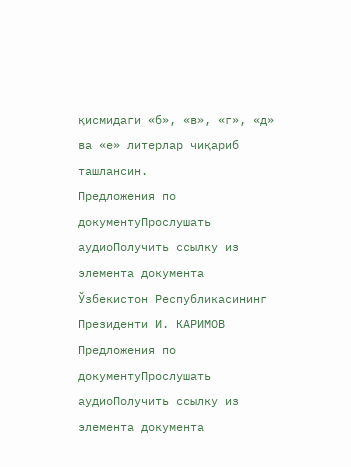қисмидаги «б», «в», «г», «д» ва «е» литерлар чиқариб ташлансин.
Предложения по документуПрослушать аудиоПолучить ссылку из элемента документа
Ўзбекистон Республикасининг Президенти И. КАРИМОВ
Предложения по документуПрослушать аудиоПолучить ссылку из элемента документа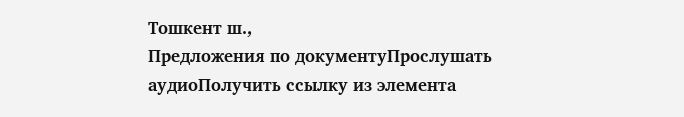Тошкент ш.,
Предложения по документуПрослушать аудиоПолучить ссылку из элемента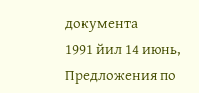документа
1991 йил 14 июнь,
Предложения по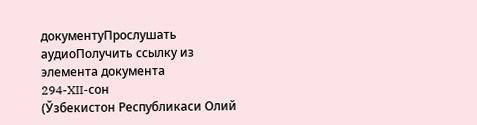документуПрослушать аудиоПолучить ссылку из элемента документа
294-XII-сон
(Ўзбекистон Республикаси Олий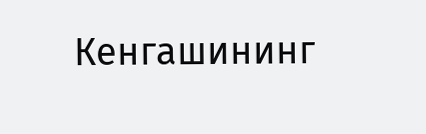Кенгашининг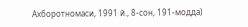Ахборотномаси, 1991 й., 8-сон, 191-модда)